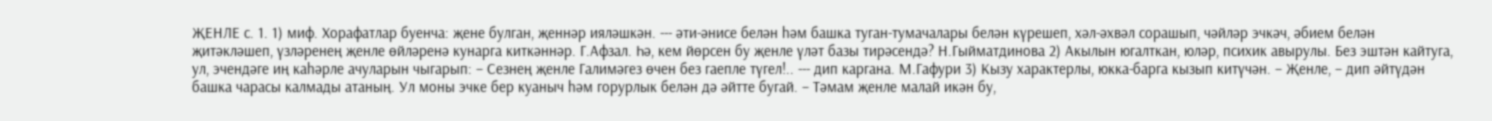ҖЕНЛЕ с. 1. 1) миф. Хорафатлар буенча: җене булган, җеннәр ияләшкән. --- әти-әнисе белән һәм башка туган-тумачалары белән күрешеп, хәл-әхвәл сорашып, чәйләр эчкәч, әбием белән җитәкләшеп, үзләренең җенле өйләренә кунарга киткәннәр. Г.Афзал. Һә, кем йөрсен бу җенле үләт базы тирәсендә? Н.Гыйматдинова 2) Акылын югалткан, юләр, психик авырулы. Без эштән кайтуга, ул, эчендәге иң каһәрле ачуларын чыгарып: – Сезнең җенле Галимәгез өчен без гаепле түгел!.. --- дип каргана. М.Гафури 3) Кызу характерлы, юкка-барга кызып китүчән. – Җенле, – дип әйтүдән башка чарасы калмады атаның. Ул моны эчке бер куаныч һәм горурлык белән дә әйтте бугай. – Тәмам җенле малай икән бу,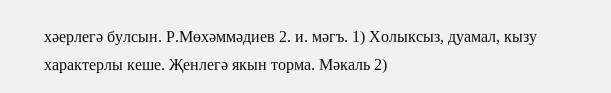хәерлегә булсын. Р.Мөхәммәдиев 2. и. мәгъ. 1) Холыксыз, дуамал, кызу характерлы кеше. Җенлегә якын торма. Мәкаль 2)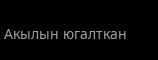Акылын югалткан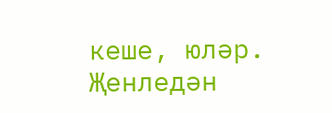кеше, юләр. Җенледән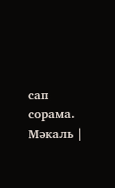сап сорама. Мәкаль |